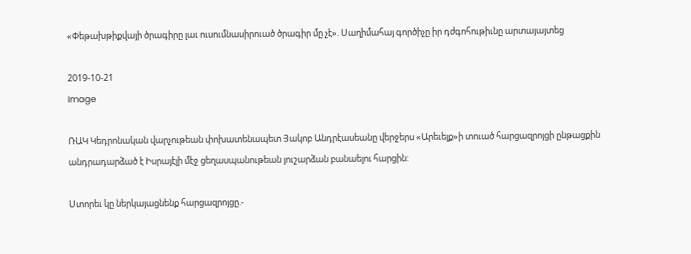«Փեթախթիքվայի ծրագիրը լաւ ուսումնասիրուած ծրագիր մը չէ». Սաղիմահայ գործիչը իր դժգոհութիւնը արտայայտեց

2019-10-21
Image

ՌԱԿ Կեդրոնական վարչութեան փոխատենապետ Յակոբ Անդրէասեանը վերջերս «Արեւելք»ի տուած հարցազրոյցի ընթացքին անդրադարձած է Իսրայէլի մէջ ցեղասպանութեան յուշարձան բանաելու հարցին:

Ստորեւ կը ներկայացնենք հարցազրոյցը.-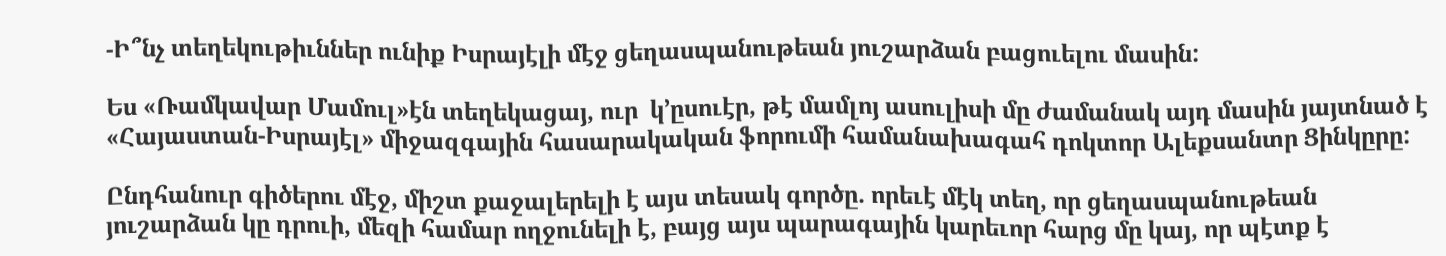-Ի՞նչ տեղեկութիւններ ունիք Իսրայէլի մէջ ցեղասպանութեան յուշարձան բացուելու մասին:

Ես «Ռամկավար Մամուլ»էն տեղեկացայ, ուր  կ՚ըսուէր, թէ մամլոյ ասուլիսի մը ժամանակ այդ մասին յայտնած է «Հայաստան-Իսրայէլ» միջազգային հասարակական ֆորումի համանախագահ դոկտոր Ալեքսանտր Ցինկըրը:

Ընդհանուր գիծերու մէջ, միշտ քաջալերելի է այս տեսակ գործը. որեւէ մէկ տեղ, որ ցեղասպանութեան յուշարձան կը դրուի, մեզի համար ողջունելի է, բայց այս պարագային կարեւոր հարց մը կայ, որ պէտք է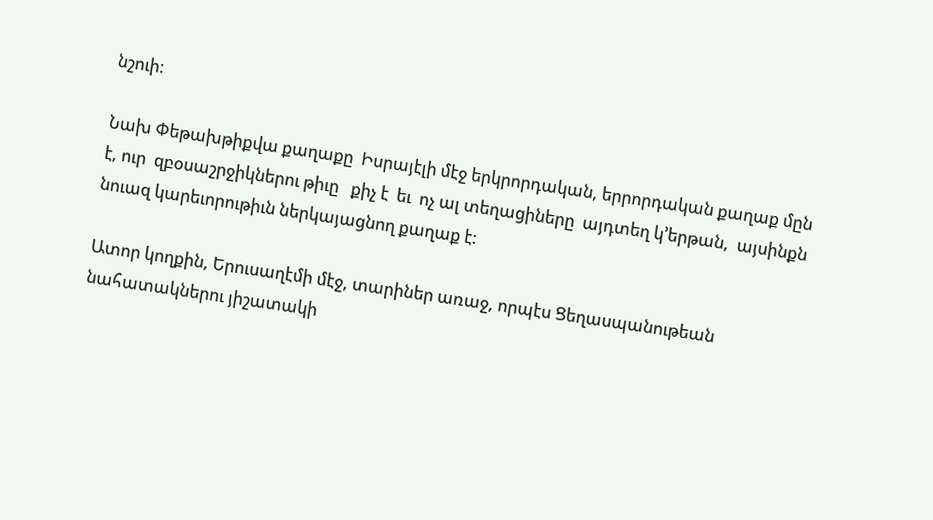նշուի:

Նախ Փեթախթիքվա քաղաքը  Իսրայէլի մէջ երկրորդական, երրորդական քաղաք մըն է, ուր  զբօսաշրջիկներու թիւը   քիչ է  եւ  ոչ ալ տեղացիները  այդտեղ կ՚երթան,  այսինքն նուազ կարեւորութիւն ներկայացնող քաղաք է:

Ատոր կողքին, Երուսաղէմի մէջ, տարիներ առաջ, որպէս Ցեղասպանութեան նահատակներու յիշատակի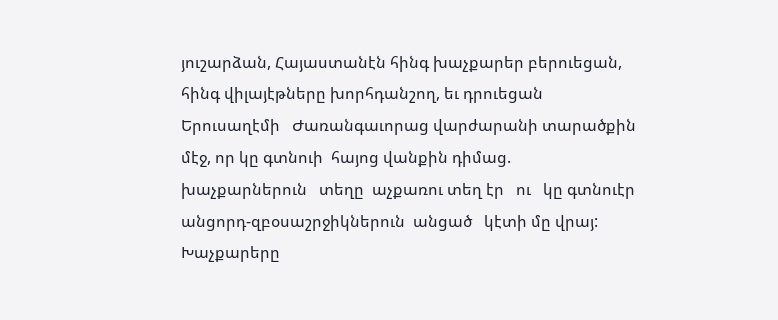յուշարձան, Հայաստանէն հինգ խաչքարեր բերուեցան, հինգ վիլայէթները խորհդանշող, եւ դրուեցան Երուսաղէմի   Ժառանգաւորաց վարժարանի տարածքին մէջ, որ կը գտնուի  հայոց վանքին դիմաց.  խաչքարներուն   տեղը  աչքառու տեղ էր   ու   կը գտնուէր  անցորդ-զբօսաշրջիկներուն  անցած   կէտի մը վրայ: Խաչքարերը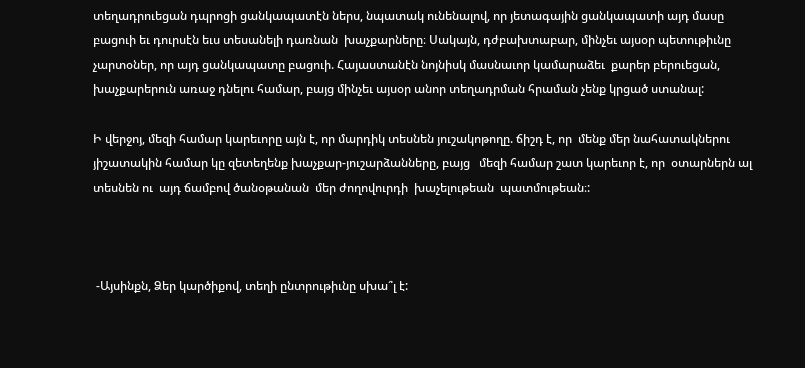տեղադրուեցան դպրոցի ցանկապատէն ներս, նպատակ ունենալով, որ յետագային ցանկապատի այդ մասը բացուի եւ դուրսէն եւս տեսանելի դառնան  խաչքարները։ Սակայն, դժբախտաբար, մինչեւ այսօր պետութիւնը չարտօներ, որ այդ ցանկապատը բացուի. Հայաստանէն նոյնիսկ մասնաւոր կամարաձեւ  քարեր բերուեցան, խաչքարերուն առաջ դնելու համար, բայց մինչեւ այսօր անոր տեղադրման հրաման չենք կրցած ստանալ:

Ի վերջոյ, մեզի համար կարեւորը այն է, որ մարդիկ տեսնեն յուշակոթողը. ճիշդ է, որ  մենք մեր նահատակներու յիշատակին համար կը զետեղենք խաչքար-յուշարձանները, բայց   մեզի համար շատ կարեւոր է, որ  օտարներն ալ տեսնեն ու  այդ ճամբով ծանօթանան  մեր ժողովուրդի  խաչելութեան  պատմութեան։:



 -Այսինքն, Ձեր կարծիքով, տեղի ընտրութիւնը սխա՞լ է: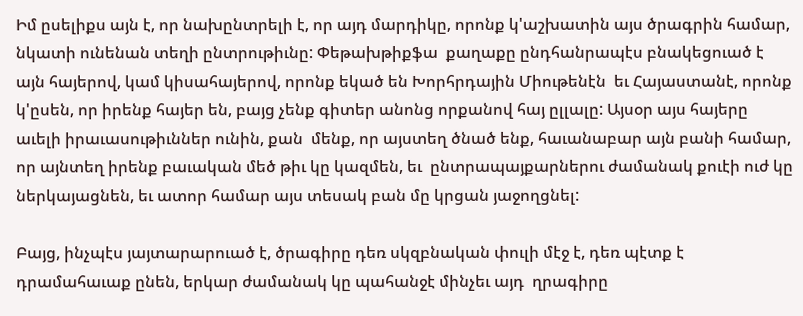Իմ ըսելիքս այն է, որ նախընտրելի է, որ այդ մարդիկը, որոնք կ'աշխատին այս ծրագրին համար, նկատի ունենան տեղի ընտրութիւնը: Փեթախթիքֆա  քաղաքը ընդհանրապէս բնակեցուած է այն հայերով, կամ կիսահայերով, որոնք եկած են Խորհրդային Միութենէն  եւ Հայաստանէ, որոնք կ'ըսեն, որ իրենք հայեր են, բայց չենք գիտեր անոնց որքանով հայ ըլլալը: Այսօր այս հայերը աւելի իրաւասութիւններ ունին, քան  մենք, որ այստեղ ծնած ենք, հաւանաբար այն բանի համար, որ այնտեղ իրենք բաւական մեծ թիւ կը կազմեն, եւ  ընտրապայքարներու ժամանակ քուէի ուժ կը ներկայացնեն, եւ ատոր համար այս տեսակ բան մը կրցան յաջողցնել:

Բայց, ինչպէս յայտարարուած է, ծրագիրը դեռ սկզբնական փուլի մէջ է, դեռ պէտք է դրամահաւաք ընեն, երկար ժամանակ կը պահանջէ մինչեւ այդ  ղրագիրը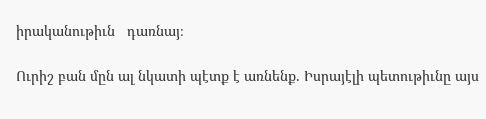իրականութիւն   դառնայ։

Ուրիշ բան մըն ալ նկատի պէտք է առնենք. Իսրայէլի պետութիւնը այս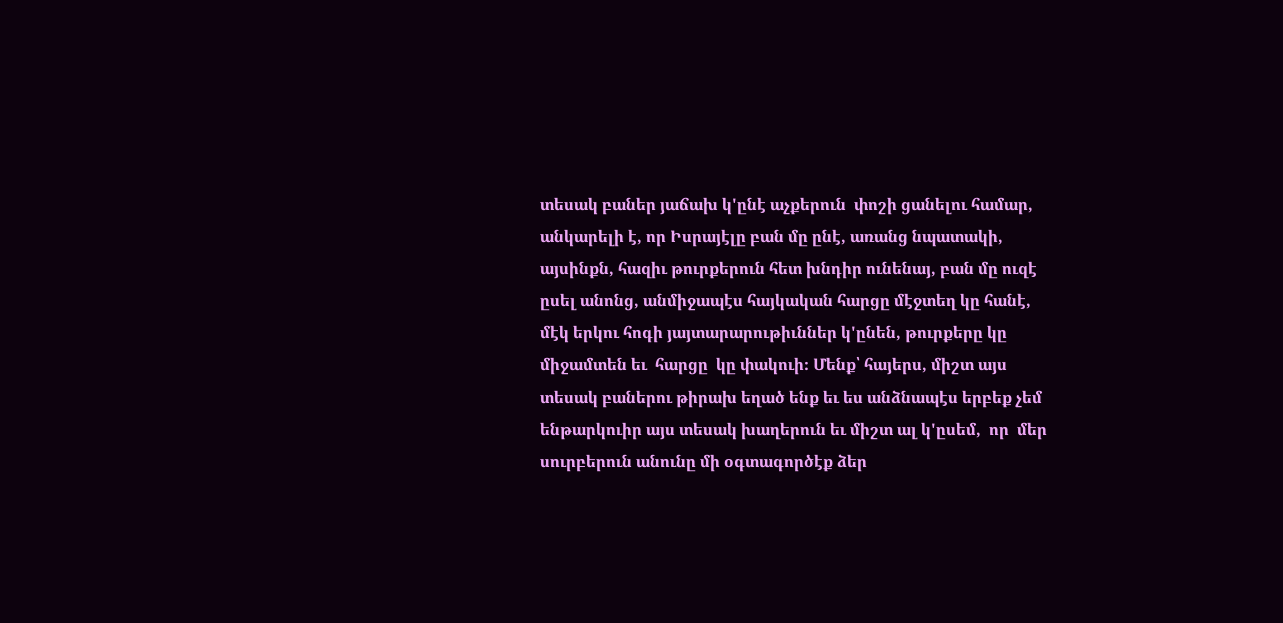տեսակ բաներ յաճախ կ'ընէ աչքերուն  փոշի ցանելու համար, անկարելի է, որ Իսրայէլը բան մը ընէ, առանց նպատակի, այսինքն, հազիւ թուրքերուն հետ խնդիր ունենայ, բան մը ուզէ ըսել անոնց, անմիջապէս հայկական հարցը մէջտեղ կը հանէ, մէկ երկու հոգի յայտարարութիւններ կ'ընեն, թուրքերը կը միջամտեն եւ  հարցը  կը փակուի։ Մենք՝ հայերս, միշտ այս տեսակ բաներու թիրախ եղած ենք եւ ես անձնապէս երբեք չեմ ենթարկուիր այս տեսակ խաղերուն եւ միշտ ալ կ'ըսեմ,  որ  մեր սուրբերուն անունը մի օգտագործէք ձեր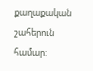քաղաքական շահերուն համար: